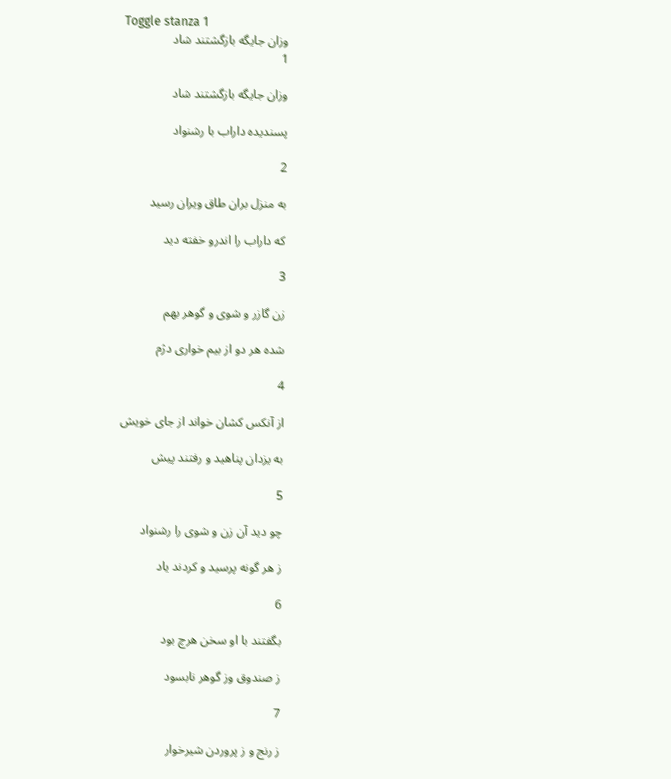Toggle stanza 1
وزان جایگه بازگشتند شاد
1

وزان جایگه بازگشتند شاد

پسندیده داراب با رشنواد

2

به منزل بران طاق ویران رسید

که داراب را اندرو خفته دید

3

زن گازر و شوی و گوهر بهم

شده هر دو از بیم خواری دژم

4

از آنکس کشان خواند از جای خویش

به یزدان پناهید و رفتند پیش

5

چو دید آن زن و شوی را رشنواد

ز هر گونه پرسید و کردند یاد

6

بگفتند با او سخن هرچ بود

ز صندوق وز گوهر نابسود

7

ز رنج و ز پروردن شیرخوار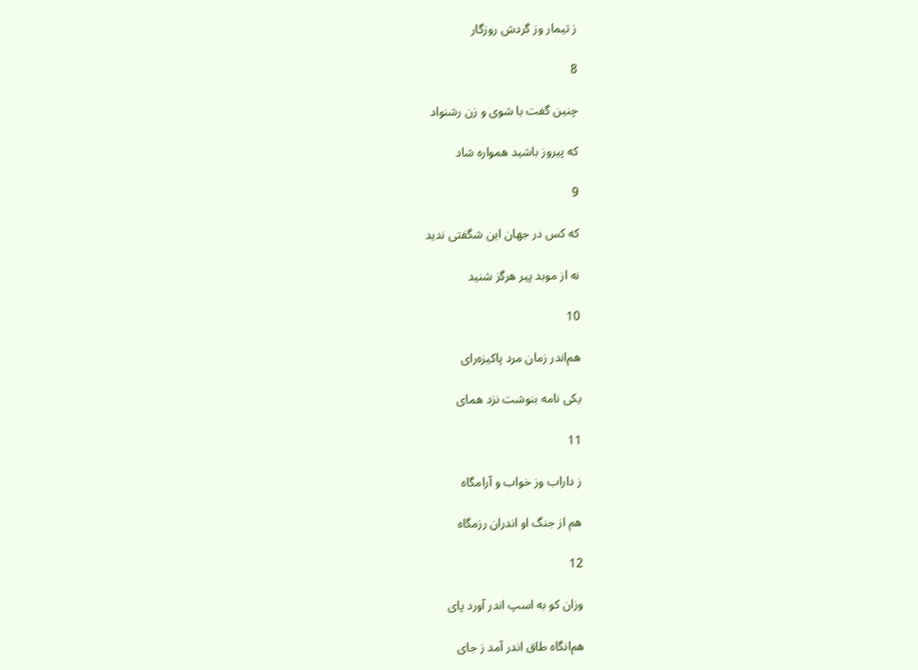ز تیمار وز گردش روزگار

8

چنین گفت با شوی و زن رشنواد

که پیروز باشید همواره شاد

9

که کس در جهان این شگفتی ندید

نه از موبد پیر هرگز شنید

10

هم‌اندر زمان مرد پاکیزه‌رای

یکی نامه بنوشت نزد همای

11

ز داراب وز خواب و آرامگاه

هم از جنگ او اندران رزمگاه

12

وزان کو به اسپ اندر آورد پای

هم‌انگاه طاق اندر آمد ز جای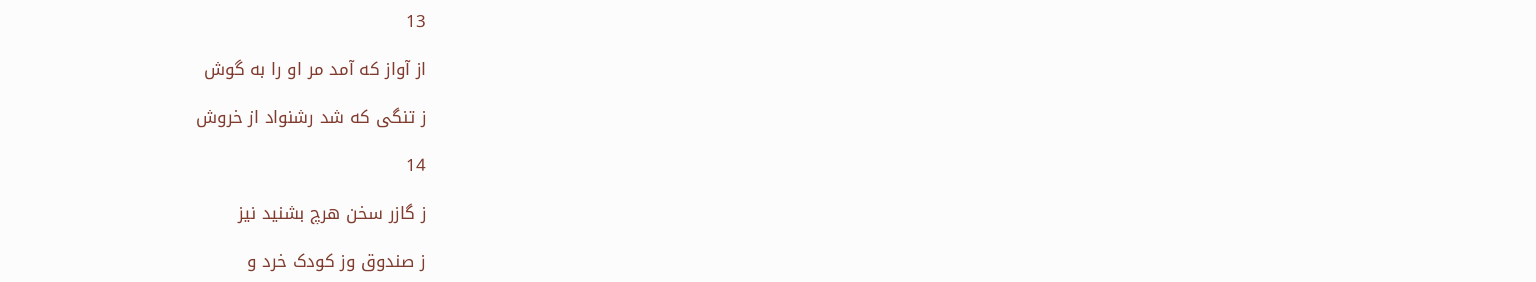13

از آواز که آمد مر او را به گوش

ز تنگی که شد رشنواد از خروش

14

ز گازر سخن هرچ بشنید نیز

ز صندوق وز کودک خرد و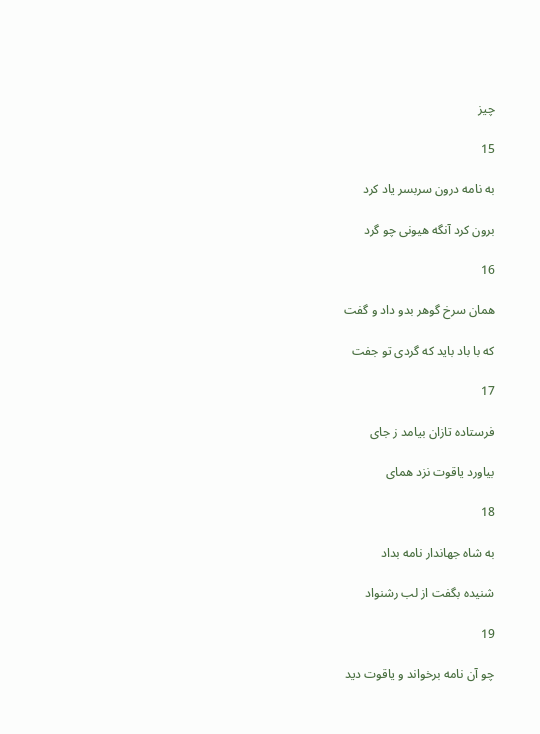چیز

15

به نامه درون سربسر یاد کرد

برون کرد آنگه هیونی چو گرد

16

همان سرخ گوهر بدو داد و گفت

که با باد باید که گردی تو جفت

17

فرستاده تازان بیامد ز جای

بیاورد یاقوت نزد همای

18

به شاه جهاندار نامه بداد

شنیده بگفت از لب رشنواد

19

چو آن نامه برخواند و یاقوت دید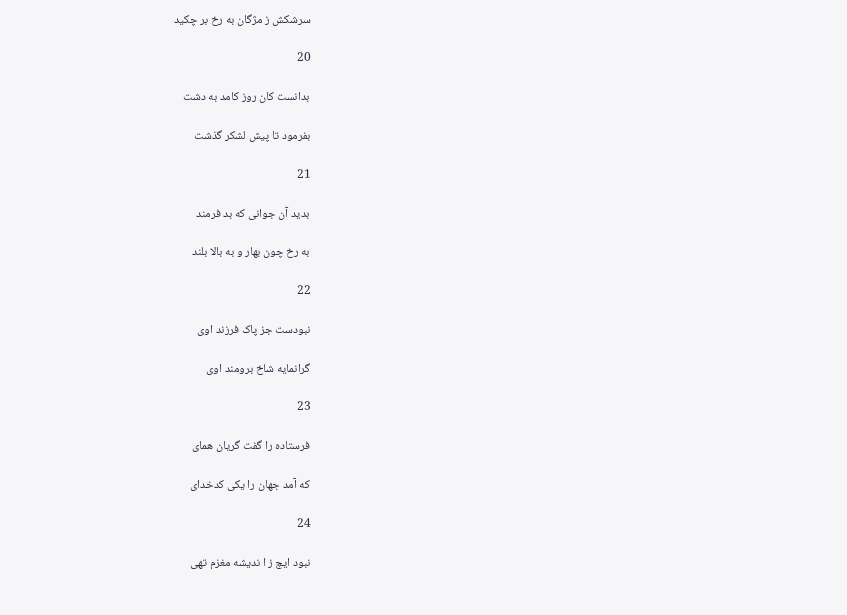سرشکش ز مژگان به رخ بر چکید

20

بدانست کان روز کامد به دشت

بفرمود تا پیش لشکر گذشت

21

بدید آن جوانی که بد فرمند

به رخ چون بهار و به بالا بلند

22

نبودست جز پاک فرزند اوی

گرانمایه شاخ برومند اوی

23

فرستاده را گفت گریان همای

که آمد جهان را یکی کدخدای

24

نبود ایچ ز ا ندیشه مغزم تهی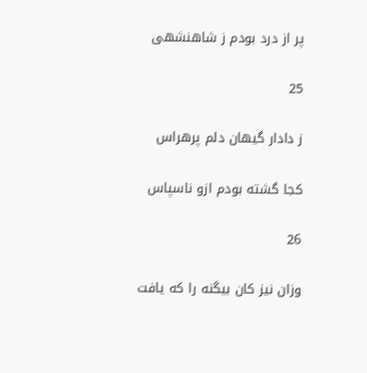پر از درد بودم ز شاهنشهی

25

ز دادار گیهان دلم پرهراس

کجا گشته بودم ازو ناسپاس

26

وزان نیز کان بیگنه را که یافت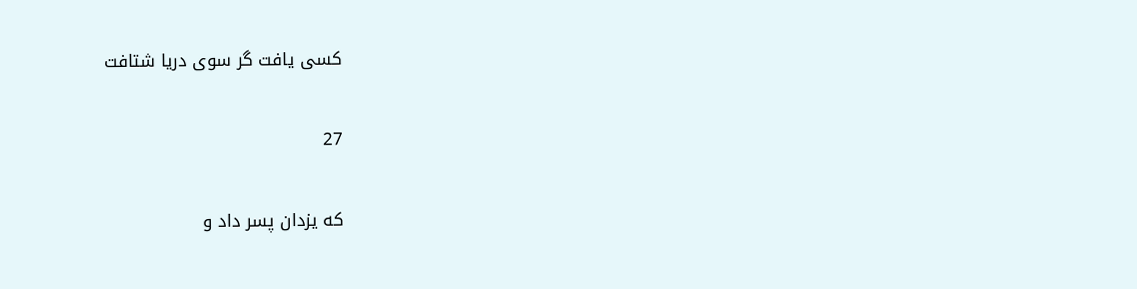کسی یافت گر سوی دریا شتافت

27

که یزدان پسر داد و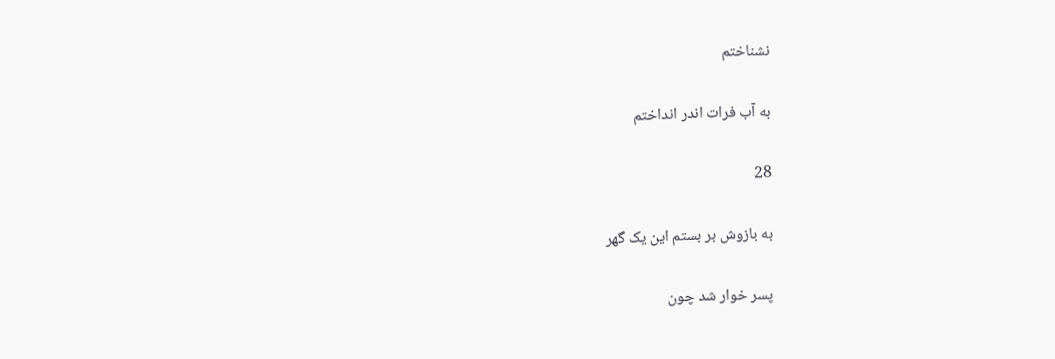نشناختم

به آب فرات اندر انداختم

28

به بازوش بر بستم این یک گهر

پسر خوار شد چون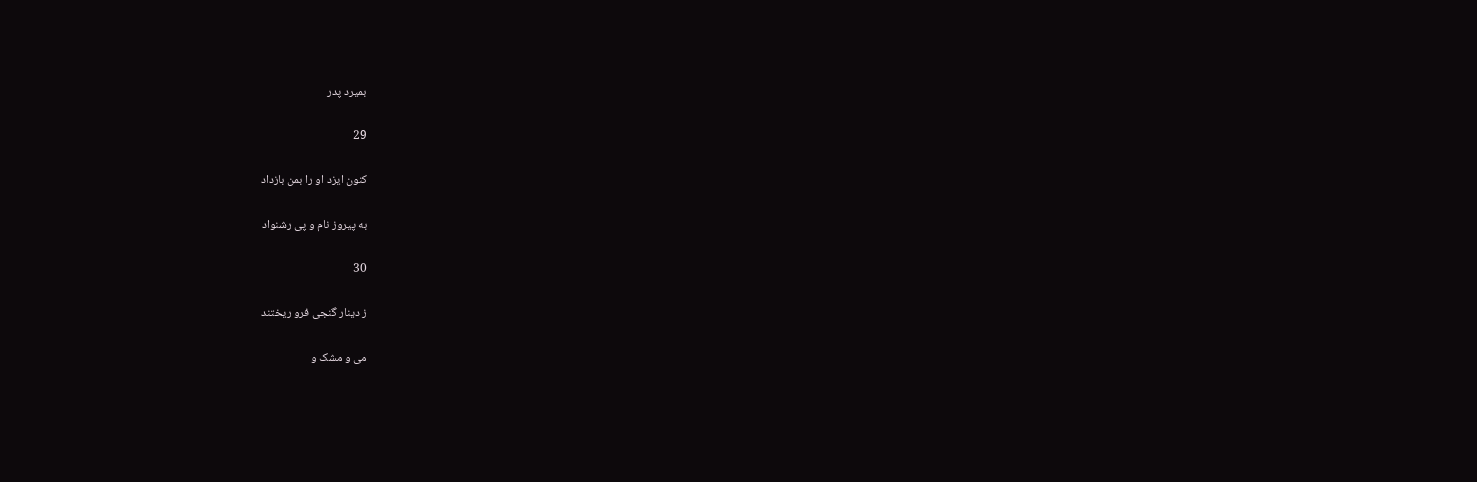بمیرد پدر

29

کنون ایزد او را بمن بازداد

به پیروز نام و پی رشنواد

30

ز دینار گنجی فرو ریختند

می و مشک و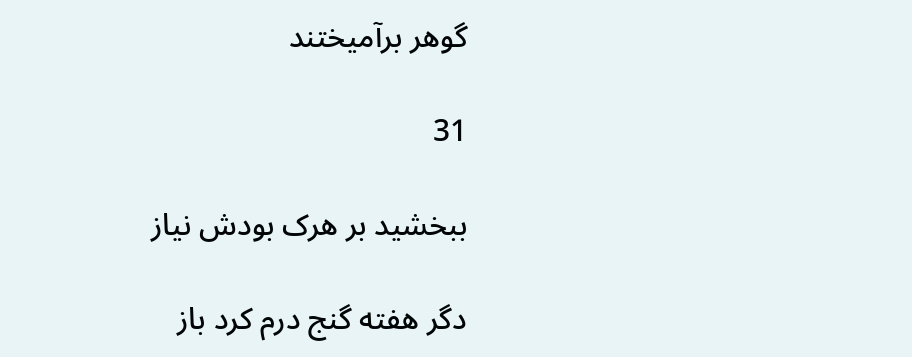گوهر برآمیختند

31

ببخشید بر هرک بودش نیاز

دگر هفته گنج درم کرد باز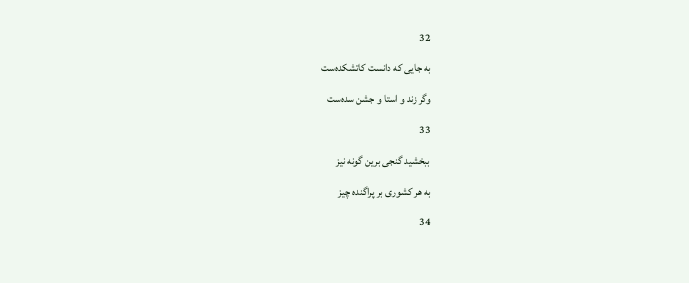32

به جایی که دانست کاتشکده‌ست

وگر زند و استا و جشن سده‌ست

33

ببخشید گنجی برین گونه نیز

به هر کشوری بر پراگنده چیز

34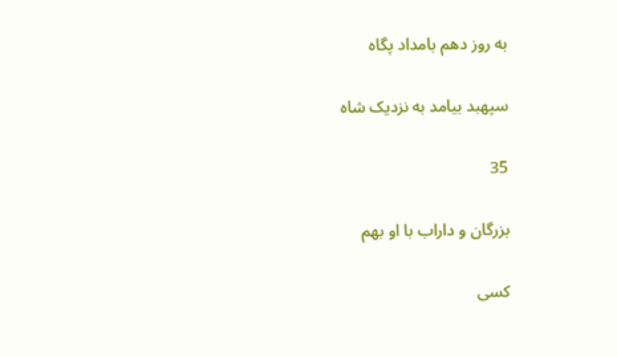به روز دهم بامداد پگاه

سپهبد بیامد به نزدیک شاه

35

بزرگان و داراب با او بهم

کسی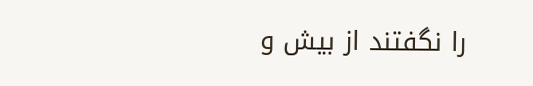را نگفتند از بیش و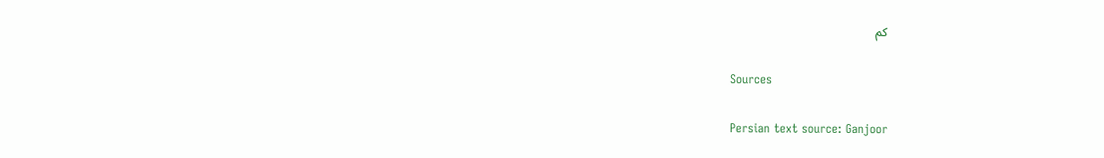کم

Sources

Persian text source: Ganjoor